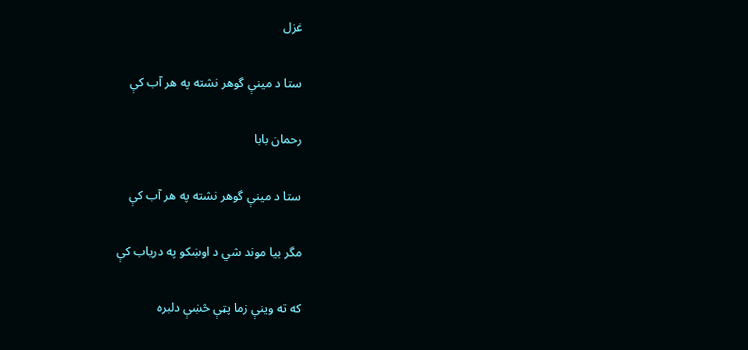غزل

ستا د مينې گوهر نشته په هر آب کې

رحمان بابا

ستا د مينې گوهر نشته په هر آب کې

مگر بيا موند شي د اوښکو په درياب کې

که ته وينې زما پټې څښې دلبره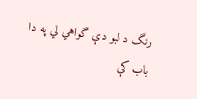رنگ د لبو دې گواهي لي په دا باب کې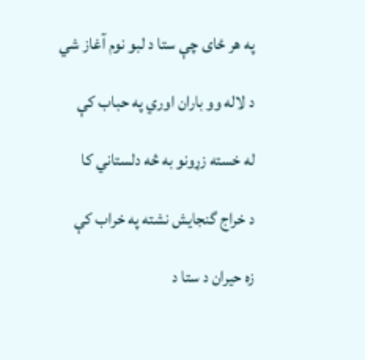په هر ځای چې ستا د لبو نوم آغاز شي

د لاله وو باران اوري په حباب کې

له خسته زړونو به څه دلستاني کا

د خراج گنجايش نشته په خراب کې

زه حيران د ستا د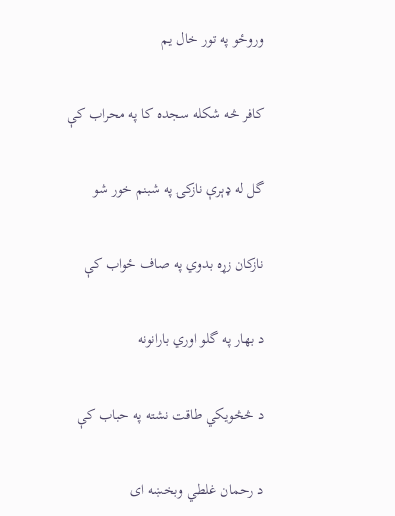وروځو په تور خال يم

کافر څه شکله سجده کا په محراب کې

گل له ډېرې نازکۍ په شبنم خور شو

نازکان زړه بدوي په صاف ځواب کې

د بهار په گلو اوري بارانونه

د څڅويکي طاقت نشته په حباب کې

د رحمان غلطي وبخښه ای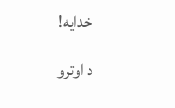خدايه!

د اوترو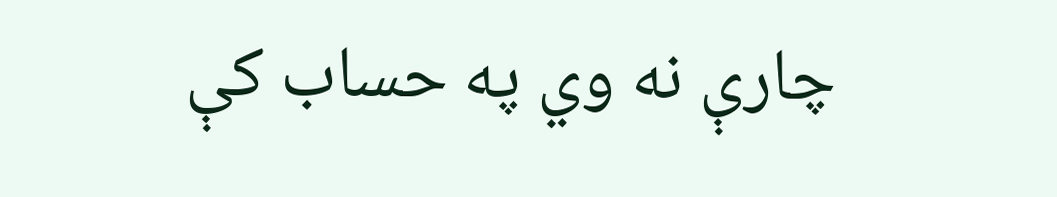چارې نه وي په حساب کې